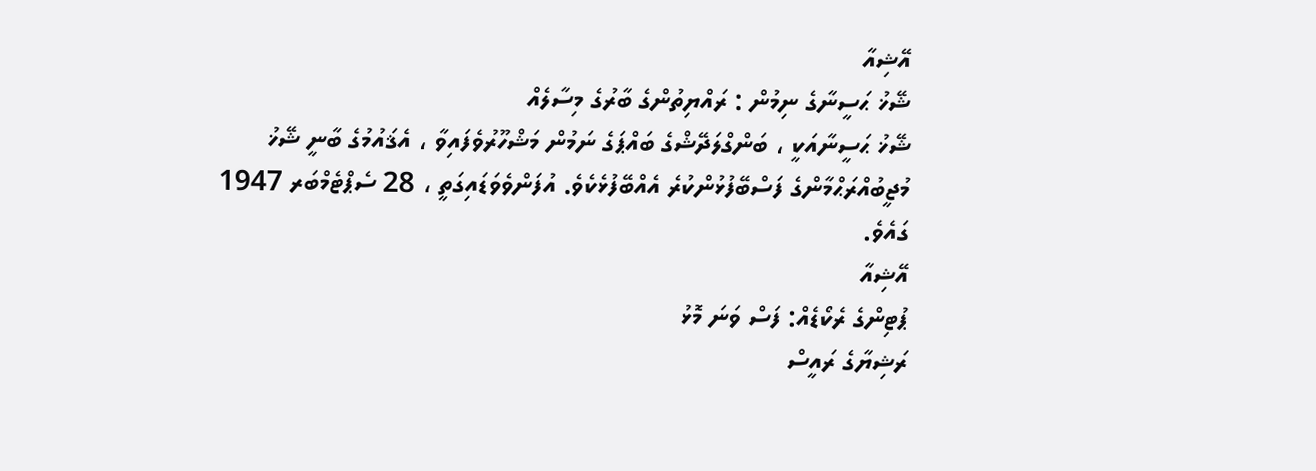އޭޝިއާ
ޝޭޚު ޙަސީނާގެ ނިމުން : ރައްޔިތުންގެ ބާރުގެ މިސާލެއް
ޝޭޚު ޙަސީނާއަކީ ، ބަންގްލަދޭޝްގެ ބައްޕަގެ ނަމުން މަޝްހޫރުވެފައިވާ ، އެޤައުމުގެ ބާނީ ޝޭޚު މުޖީބުއްރަޙްމާންގެ ފަސްބޭފުޅުންކުރެ އެއްބޭފުޅެކެވެ. އުފަންވެވަޑައިގަތީ ، 28 ސެޕްޓެމްބަރ 1947 ގައެވެ.
އޭޝިއާ
ޕުޓިންގެ ރެކޯޑެއް: ފަސް ވަނަ މޮޅު
ރަޝިޔާގެ ރައީސް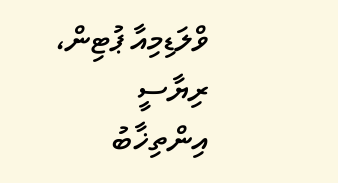ވްލަޑިމިއާ ޕުޓިން، ރިޔާސީ އިންތިޚާބު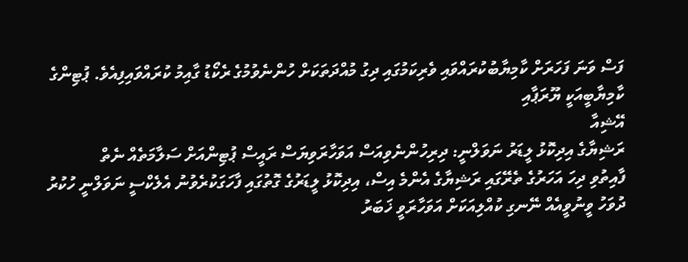ފަސް ވަނަ ފަހަރަށް ކާމިޔާބުކުރައްވައި ވެރިކަމުގައި ދިގު މުއްދަތަކަށް ހުންނެވުމުގެ ރެކޯޑު ގާއިމު ކުރައްވައިފިއެވެ. ޕުޓިންގެ ކާމިޔާބީއަކީ ޔޫރަޕާއި
އޭޝިއާ
ރަޝިޔާގެ އިދިކޮޅު ލީޑަރު ނަވަލްނީ: ދިރިހުންނެވިއަސް އަވަހާރަވިޔަސް ރައީސް ޕުޓިންއަށް ސަލާމަތެއް ނެތް
ފާއިތުވި ދިހަ އަހަރުގެ ތެރޭގައި ރަޝިޔާގެ އެންމެ އިސް، އިދިކޮޅު ލީޑަރުގެ ގޮތުގައި ފާހަގަކުރެވުނު އެލެކްސީ ނަވަލްނީ ހުކުރު ދުވަހު ވީނުވީއެއް ނޭނގި ކުއްލިއަކަށް އަވަހާރަވީ ޚަބަރު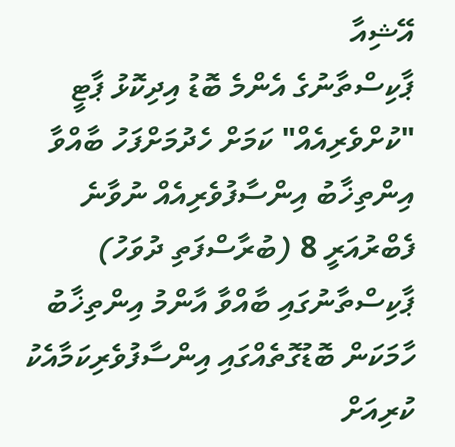އޭޝިއާ
ޕާކިސްތާނުގެ އެންމެ ބޮޑު އިދިކޮޅު ޕާޓީ "ކުށްވެރިއެއް" ކަމަށް ހެދުމަށްފަހު ބާއްވާ އިންތިޚާބު އިންސާފުވެރިއެއް ނުވާނެ
ފެބްރުއަރީ 8 (ބުރާސްފަތި ދުވަހު) ޕާކިސްތާނުގައި ބާއްވާ އާންމު އިންތިޚާބު ހާމަކަން ބޮޑުގޮތެއްގައި އިންސާފުވެރިކަމާއެކު ކުރިއަށް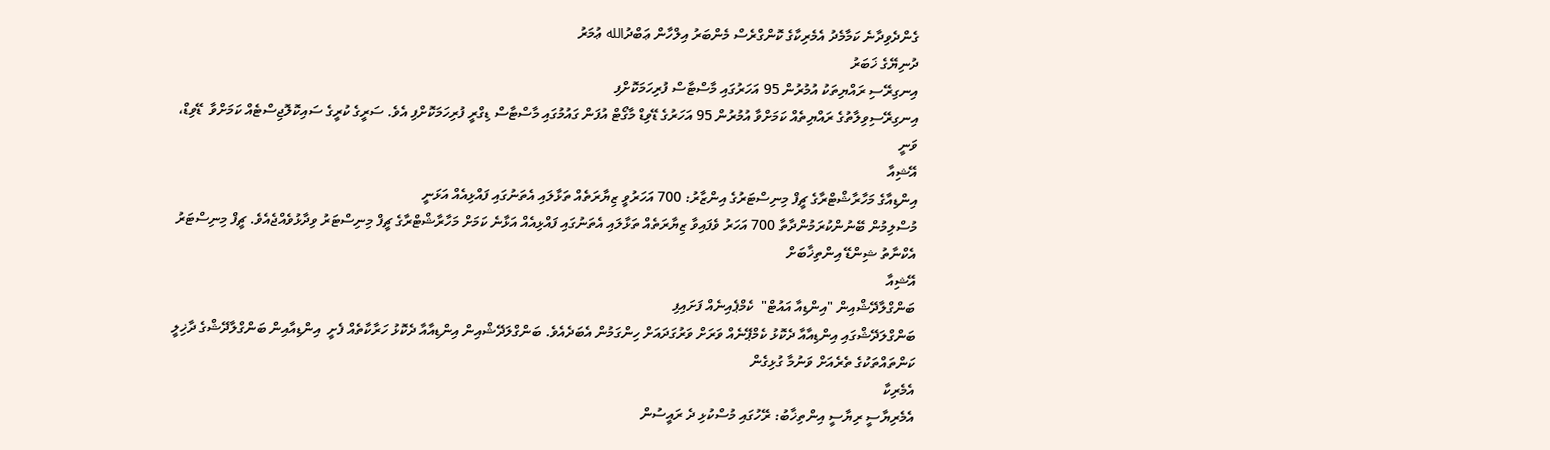ގެންދެވިދާނެ ކަމާމެދު އެމެރިކާގެ ކޮންގްރެސް މެންބަރު އިލްހާން ޢަބްދުالله ޢުމަރު
ދުނިޔޭގެ ޚަބަރު
އިނގިރޭސި ރައްޔިތަކު އުމުރުން 95 އަހަރުގައި މާސްޓާސް ފުރިހަމަކޮށްފި
އިނގިރޭސިވިލާތުގެ ރައްޔިތެއް ކަމަށްވާ އުމުރުން 95 އަހަރުގެ ޑޭވިޑް މާގޯޓް އުފަން ގައުމުގައި މާސްޓާސް ޑިގްރީ ފުރިހަމަކޮށްފި އެވެ. ސަރީގެ ކުރީގެ ސައިކޮލޮޖިސްޓެއް ކަމަށްވާ  ޑޭވިޑް، ވަނީ
އޭޝިއާ
އިންޑިއާގެ މަހާރާޝްޓްރާގެ ޗީފް މިނިސްޓަރުގެ އިންޒާރު: 700 އަހަރުވީ ޒިޔާރަތެއް ތަޅާލައި އެތަނުގައި ފައްޅިއެއް އަޅަނީ
މުސްލިމުން ބޭނުންކުރަމުންދާތާ 700 އަހަރު ވެފައިވާ ޒިޔާރަތެއް ތަޅާލައި އެތަނުގައި ފައްޅިއެއް އަޅާނެ ކަމަށް މަހާރާޝްޓްރާގެ ޗީފް މިނިސްޓަރު ވިދާޅުވެއްޖެއެވެ. ޗީފް މިނިސްޓަރު އެކްނާތު ޝިންޑޭ އިންތިޚާބަށް
އޭޝިއާ
ބަންގްލާދޭޝްއިން "އިންޑިއާ އައުޓް"  ކެމްޕެއިނެއް ފަށައިފި
ބަންގްލަދޭޝްގައި އިންޑިއާއާ ދެކޮޅު ކެމްޕޭނެއް ވަރަށް ވަރުގަދައަށް ހިންގަމުން އެބަދެއެވެ. ބަންގްލަދޭޝްއިން އިންޑިއާއާ ދެކޮޅު ހަރާކާތެއް ފެށީ  އިންޑިއާއިން ބަންގްލާދޭޝްގެ ދާޚިލީ ކަންތައްތަކުގެ ތެރެއަށް ވަނުމާ ގުޅިގެން
އެމެރިކާ
އެމެރިޔާސީ ރިޔާސީ އިންތިޚާބު: ރޭހުގައި މުސްކުޅި ދެ ރައީސުން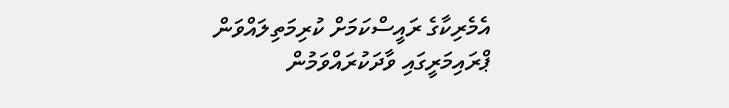އެމެރިކާގެ ރައީސްކަމަށް ކުރިމަތިލައްވަން ޕްރައިމަރީގައި ވާދަކުރައްވަމުން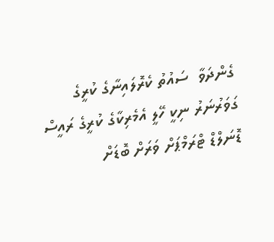ގެންދަވާ  ސައުތު ކެރޮލައިނާގެ ކުރީގެ ގަވަރުނަރު ނިކީ ހޭލީ އެމެރިކާގެ ކުރީގެ ރައީސް ޑޮނަލްޑް ޓްރަމްޕަށް ވަރަށް ބޮޑަށް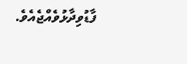ފާޑުވިދާޅުވެއްޖެއެވެ.